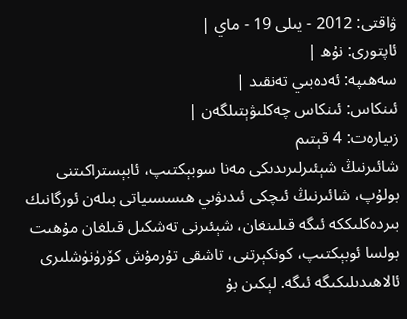ۋاقتى: 2012 - يىلى 19 - ماي |
ئاپتورى: نۇھ |
سەھىپە: ئەدەبىي تەنقىد |
ئىنكاس: ئىنكاس چەكلىۋېتىلگەن |
زىيارەت: 4 قېتىم
شائىرنىڭ شېئىرلىرىدىكى مەنا سوبېكتىپ، ئابېستراكىتنى بولۇپ، شائىرنىڭ ئىچكى ئىدىۋىي ھىسسىياتى بىلەن ئورگانىك بىردەكلىككە ئىگە قىلىنغان، شېئىرنى تەشكىل قىلغان مۇھىت بولسا ئوبېكتىپ، كونكېرتنى، تاشقى تۇرمۇش كۆرۈنۈشلىرى ئالاھىدىلىكىگە ئىگە. لېكىن بۇ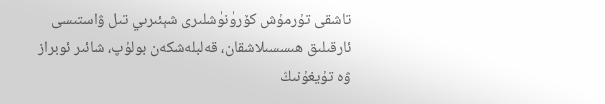تاشقى تۇرمۇش كۆرۈنۈشلىرى شېئىرىي تىل ۋاستىسى ئارقىلىق ھىسسىلاشقان، قەلبلەشكەن بولۇپ، شائىر ئوبراز ۋە تۇيغۇنىڭ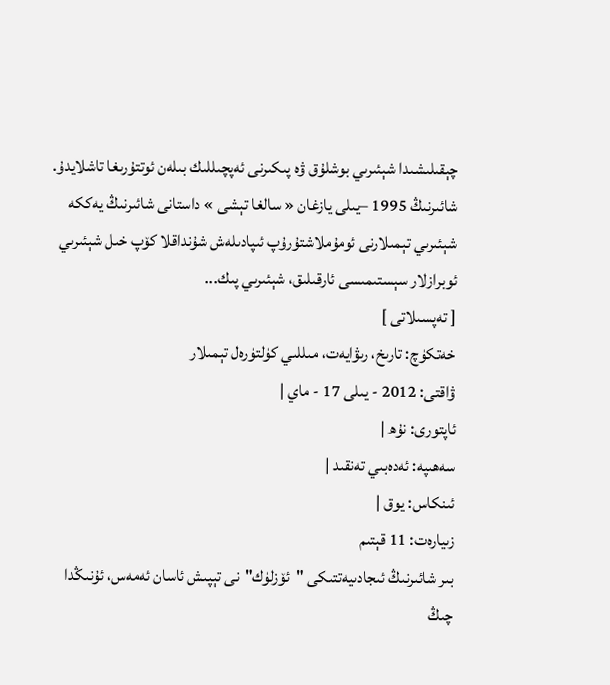چېقىلىشىدا شېئىرىي بوشلۇق ۋە پىكىرنى ئەپچىللىك بىلەن ئوتتۇرىغا تاشلايدۇ. شائىرنىڭ 1995 –يىلى يازغان « سالغا تېشى » داستانى شائىرنىڭ يەككە شېئىرىي تېمىلارنى ئومۇملاشتۇرۇپ ئىپادىلەش شۇنداقلا كۆپ خىل شېئىرىي ئوبرازلار سېستىمىسى ئارقىلىق، شېئىرىي پىك...
[ تەپسىلاتى ]
خەتكۈچ: تارىخ، رىۋايەت، مىللىي كۈلتۈرەل تېمىلار
ۋاقتى: 2012 - يىلى 17 - ماي |
ئاپتورى: نۇھ |
سەھىپە: ئەدەبىي تەنقىد |
ئىنكاس: يوق |
زىيارەت: 11 قېتىم
بىر شائىرنىڭ ئىجادىيەتتىكى "ئۆزلۈك"نى تېپىش ئاسان ئەمەس، ئۇنىڭدا چىڭ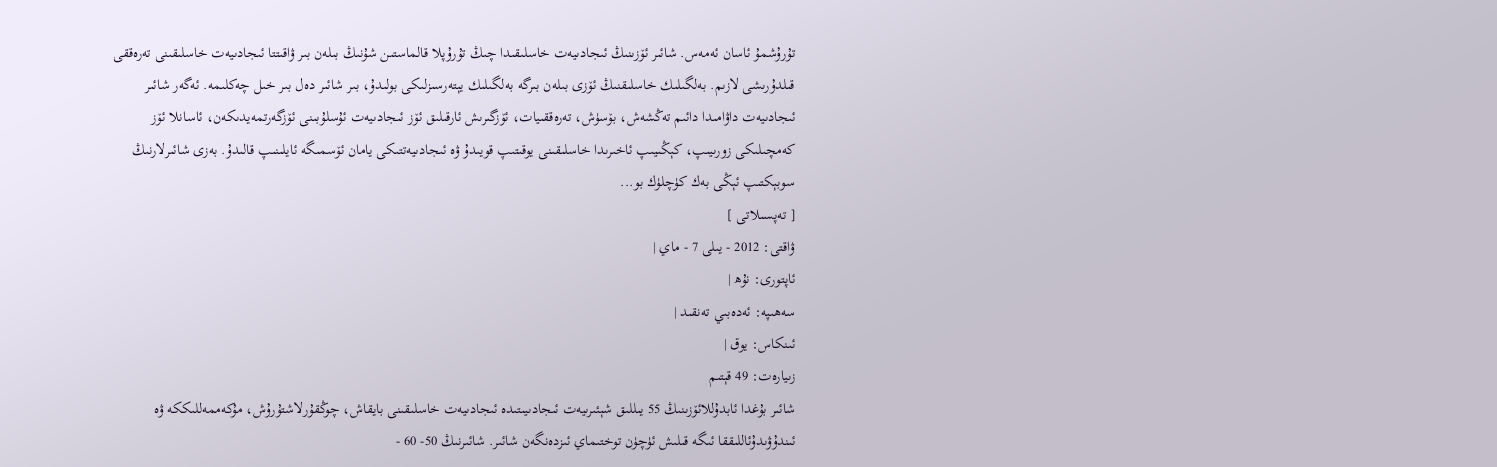تۇرۇشمۇ ئاسان ئەمەس. شائىر ئۆزىنىڭ ئىجادىيەت خاسلىقىدا چىڭ تۇرۇپلا قالماستىن شۇنىڭ بىلەن بىر ۋاقىتتا ئىجادىيەت خاسلىقىنى تەرەققى قىلدۇرىشى لازىم. بەلگىلىك خاسلىقنىڭ ئۆزى بىلەن بىرگە بەلگىلىك يېتەرسىزلىكى بولىدۇ، بىر شائىر دەل بىر خىل چەكلىمە. ئەگەر شائىر ئىجادىيەت داۋامىدا دائىم تەڭشەش، بۆسۈش، تەرەققىيات، ئۆزگىرىش ئارقىلىق ئۆز ئىجادىيەت ئۇسلۇبىنى ئۆزگەرتمەيدىكەن، ئاسانلا ئۆز كەمچىلىكى زورىيىپ، كېڭىيىپ ئاخىرىدا خاسلىقىنى يوقىتىپ قويىدۇ ۋە ئىجادىيەتتىكى يامان ئۆسمىگە ئايلىنىپ قالىدۇ. بەزى شائىرلارنىڭ سوبېكتىپ ئېڭى بەك كۈچلۈك بو...
[ تەپسىلاتى ]
ۋاقتى: 2012 - يىلى 7 - ماي |
ئاپتورى: نۇھ |
سەھىپە: ئەدەبىي تەنقىد |
ئىنكاس: يوق |
زىيارەت: 49 قېتىم
شائىر بۇغدا ئابدۇللائۆزىنىڭ 55 يىللىق شېئىرىيەت ئىجادىيىتىدە ئىجادىيەت خاسلىقىنى بايقاش، چوڭقۇرلاشتۇرۇش، مۇكەممەللىككە ۋە ئىندۇۋىدۇئاللىققا ئىگە قىلىش ئۈچۈن توختىماي ئىزدەنگەن شائىر. شائىرنىڭ 50- 60 -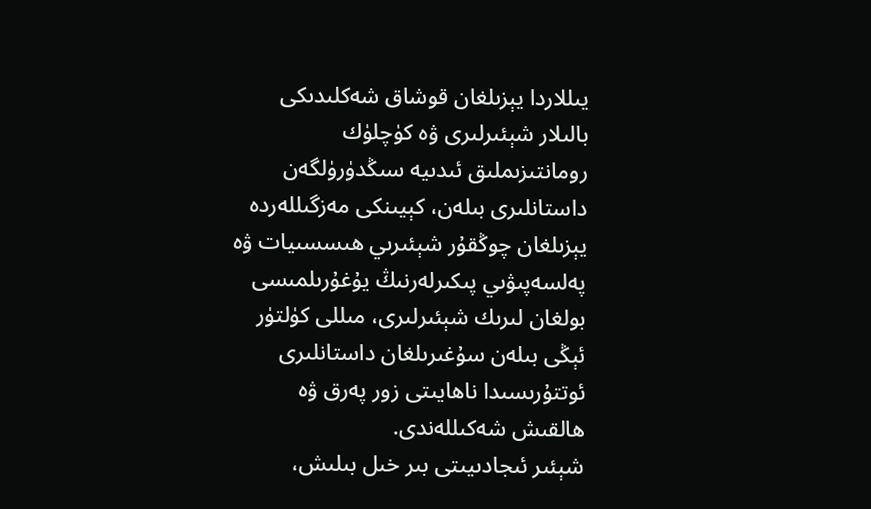يىللاردا يېزىلغان قوشاق شەكلىدىكى بالىلار شېئىرلىرى ۋە كۈچلۈك رومانتىزىملىق ئىدىيە سىڭدۈرۈلگەن داستانلىرى بىلەن، كېيىنكى مەزگىللەردە يېزىلغان چوڭقۇر شېئىرىي ھىسسىيات ۋە پەلسەپىۋىي پىكىرلەرنىڭ يۇغۇرىلمىسى بولغان لىرىك شېئىرلىرى، مىللى كۈلتۈر ئېڭى بىلەن سۇغىرىلغان داستانلىرى ئوتتۇرىسىدا ناھايىتى زور پەرق ۋە ھالقىش شەكىللەندى.
شېئىر ئىجادىيىتى بىر خىل بىلىش،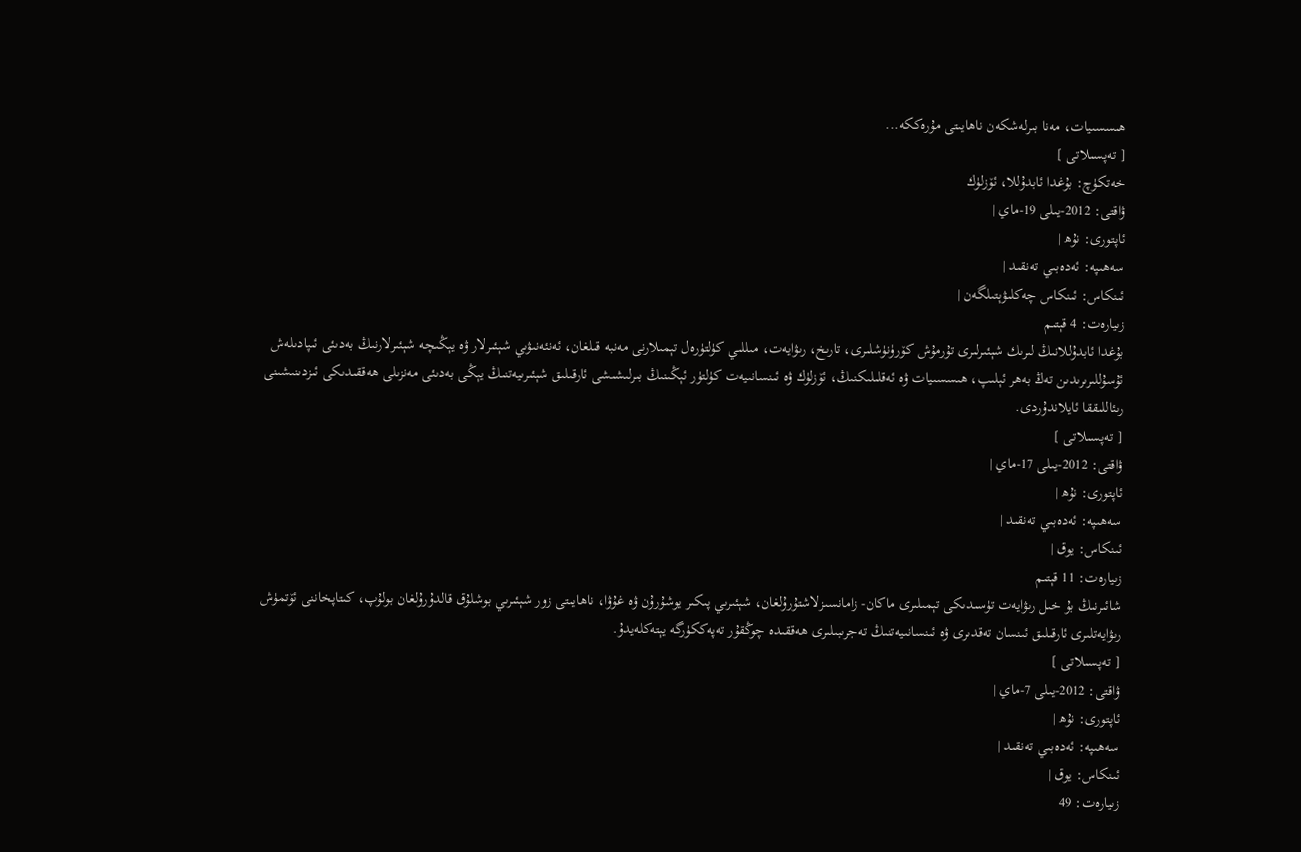ھىسسىيات، مەنا بىرلەشكەن ناھايىتى مۇرەككە...
[ تەپسىلاتى ]
خەتكۈچ: بۇغدا ئابدۇللا، ئۆزلۈك
ۋاقتى: 2012-يىلى 19-ماي |
ئاپتورى: نۇھ |
سەھىپە: ئەدەبىي تەنقىد |
ئىنكاس: ئىنكاس چەكلىۋېتىلگەن |
زىيارەت: 4 قېتىم
بۇغدا ئابدۇللانىڭ لىرىك شېئىرلىرى تۇرمۇش كۆرۈنۈشلىرى، تارىخ، رىۋايەت، مىللىي كۈلتۈرەل تېمىلارنى مەنبە قىلغان، ئەنئەنىۋىي شېئىرلار ۋە يېڭىچە شېئىرلارنىڭ بەدىئى ئىپادىلەش ئۇسۇللىرىرىدىن تەڭ بەھر ئېلىپ، ھىسسىيات ۋە ئەقلىلىكنىڭ، ئۆزلۈك ۋە ئىنسانىيەت كۈلتۈر ئېڭىنىڭ بىرلىشىشى ئارقىلىق شېئىرىيەتنىڭ يېڭى بەدىئى مەنزىلى ھەققىدىكى ئىزدىنىشىنى رىئاللىققا ئايلاندۇردى.
[ تەپسىلاتى ]
ۋاقتى: 2012-يىلى 17-ماي |
ئاپتورى: نۇھ |
سەھىپە: ئەدەبىي تەنقىد |
ئىنكاس: يوق |
زىيارەت: 11 قېتىم
شائىرنىڭ بۇ خىل رىۋايەت تۈسىدىكى تېمىلىرى ماكان- زامانسىزلاشتۇرۇلغان، شېئىرىي پىكىر يوشۇرۇن ۋە غۇۋا، ناھايىتى زور شېئىرىي بوشلۇق قالدۇرۇلغان بولۇپ، كىتاپخاننى ئۆتمۈش رىۋايەتلىرى ئارقىلىق ئىنسان تەقدىرى ۋە ئىنسانىيەتنىڭ تەجرىبىلىرى ھەققىدە چوڭقۇر تەپەككۈرگە يېتەكلەيدۇ.
[ تەپسىلاتى ]
ۋاقتى: 2012-يىلى 7-ماي |
ئاپتورى: نۇھ |
سەھىپە: ئەدەبىي تەنقىد |
ئىنكاس: يوق |
زىيارەت: 49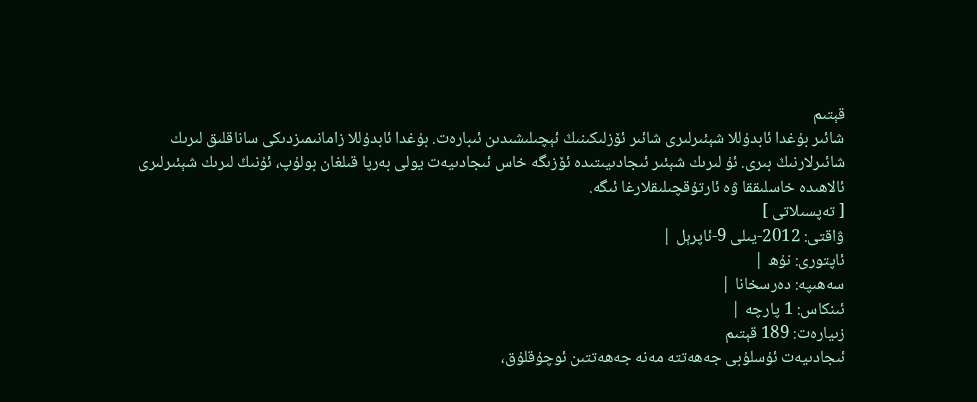قېتىم
شائىر بۇغدا ئابدۇللا شېئىرلىرى شائىر ئۆزلىكىنىڭ ئېچىلىشىدىن ئىبارەت. بۇغدا ئابدۇللا زامانىمىزدىكى ساناقلىق لىرىك شائىرلارنىڭ بىرى. ئۇ لىرىك شېئىر ئىجادىيىتىدە ئۆزىگە خاس ئىجادىيەت يولى بەرپا قىلغان بولۇپ، ئۇنىڭ لىرىك شېئىرلىرى ئالاھىدە خاسلىققا ۋە ئارتۇقچىلىقلارغا ئىگە.
[ تەپسىلاتى ]
ۋاقتى: 2012-يىلى 9-ئاپرېل |
ئاپتورى: نۇھ |
سەھىپە: دەرسخانا |
ئىنكاس: 1 پارچە |
زىيارەت: 189 قېتىم
ئىجادىيەت ئۇسلۇبى جەھەتتە مەنە جەھەتتىن ئوچۇقلۇق،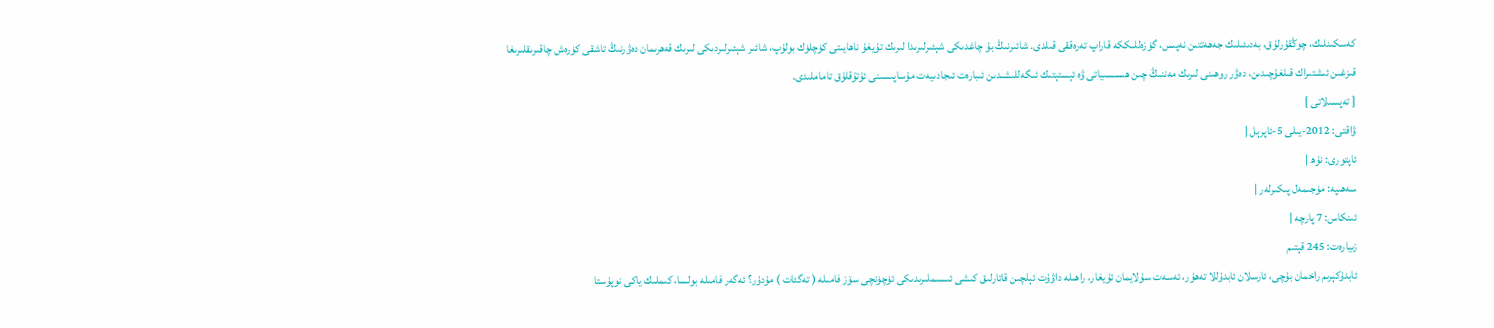كەسكىنلىك، چوڭقۇرلۇق، بەدىئىلىك جەھەتتىن نەپىس، گۈزەللىككە قاراپ تەرەققى قىلدى. شائىرنىڭ بۇ چاغدىكى شېئىرلىرىدا لىرىك تۇيغۇ ناھايىتى كۈچلۈك بولۇپ، شائىر شېئىرلىردىكى لىرىك قەھرىمان دەۋرنىڭ تاشقى كۈرەش چاقىرىقلىرىغا قىزغىن ئىشتىراك قىلغۇچىدىن، دەۋر روھىنى لىرىك مەننىڭ چىن ھىسسىياتى ۋە ئېستېتىك ئىگەللىشىدىن ئىبارەت ئىجادىيەت مۇساپىسىنى ئۇتۇقلۇق تاماملىدى.
[ تەپسىلاتى ]
ۋاقتى: 2012-يىلى 5-ئاپرېل |
ئاپتورى: نۇھ |
سەھىپە: مۈجىمەل پىكىرلەر |
ئىنكاس: 7 پارچە |
زىيارەت: 245 قېتىم
ئابدۇكېرىم راخمان بۇچى، ئارسلان ئابدۇللا تەھۇر، ئەسەت سۇلايمان ئۇيغار، راھىلە داۋۇت ئېلچىن قاتارلىق كىشى ئىسىملىرىدىكى ئۈچۈنچى سۆز فامىلە ( تەگئات ) مۇدۇر؟ ئەگەر فامىلە بولسا، كىملىك ياكى نوپۇستا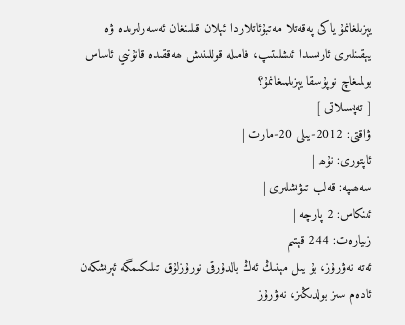يېزىلغانمۇ ياكى پەقەتلا مەتبۇئاتلاردا ئېلان قىلىنغان ئەسەرلىرىدە ۋە يېقىنلىرى ئارىسىدا ئىشلىتىپ، فامىلە قوللىنىش ھەققىدە قانۇنىي ئاساس بولمىغاچ نوپۇسقا يېزىلمىغانمۇ؟
[ تەپسىلاتى ]
ۋاقتى: 2012-يىلى 20-مارت |
ئاپتورى: نۇھ |
سەھىپە: قەلب تىۋىشلىرى |
ئىنكاس: 2 پارچە |
زىيارەت: 244 قېتىم
ئەتە نەۋرۇز، بۇ يىل مېنىڭ ئەڭ بالدۇرقى نورۇزلۇق تىلىكىمگە ئېرىشكەن ئادەم سىز بولدىڭىز، نەۋرۇز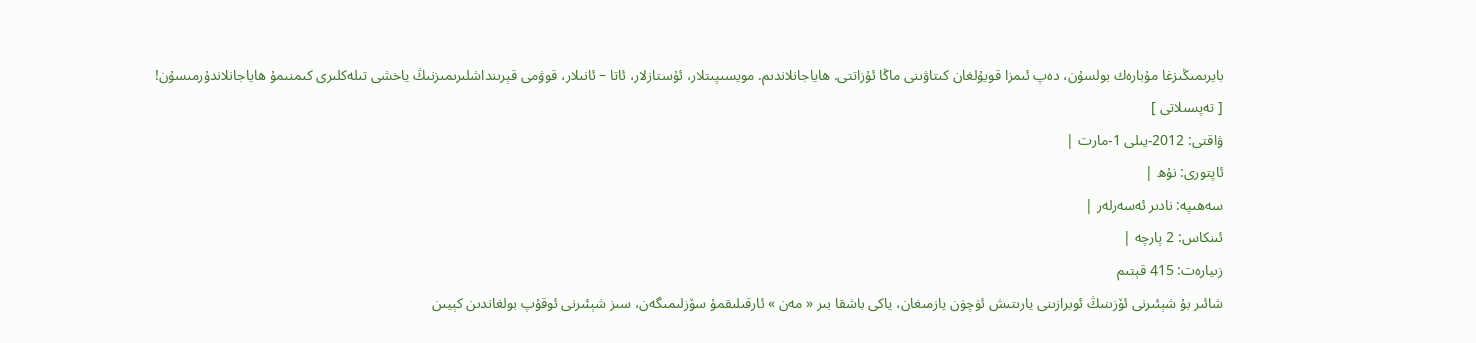بايرىمىڭىزغا مۇبارەك بولسۇن، دەپ ئىمزا قويۇلغان كىتاۋىنى ماڭا ئۇزاتتى. ھاياجانلاندىم. مويسىپىتلار، ئۇستازلار، ئاتا – ئانىلار، قوۋمى قېرىنداشلىرىمىزنىڭ ياخشى تىلەكلىرى كىمنىمۇ ھاياجانلاندۇرمىسۇن!
[ تەپسىلاتى ]
ۋاقتى: 2012-يىلى 1-مارت |
ئاپتورى: نۇھ |
سەھىپە: نادىر ئەسەرلەر |
ئىنكاس: 2 پارچە |
زىيارەت: 415 قېتىم
شائىر بۇ شېئىرنى ئۆزىنىڭ ئوبرازىنى يارىتىش ئۈچۈن يازمىغان، ياكى باشقا بىر « مەن » ئارقىلىقمۇ سۆزلىمىگەن، سىز شېئىرنى ئوقۇپ بولغاندىن كېيىن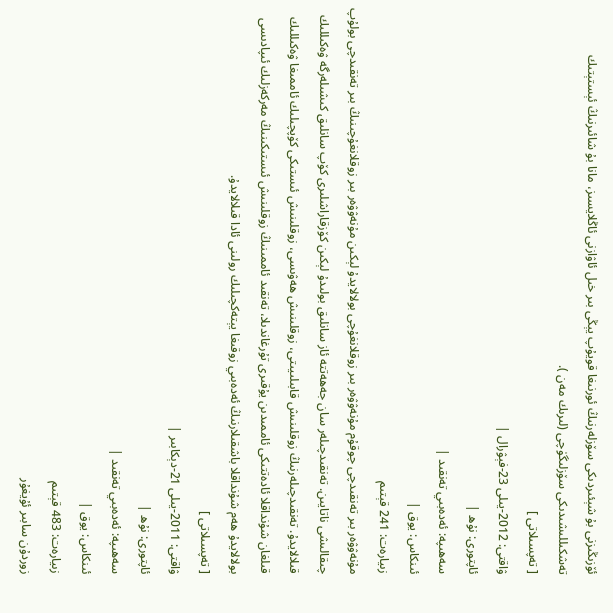ئۆزىڭىزنى بۇ شېئىردىكى سۆزلەرنىڭ ئورنىغا قويۇپ يېڭى بىر خىل ئاۋازنى ئاڭلايسىز، مانا بۇ شائىرنىڭ ئېستېتىك تەشكىللىشىدىكى سۆزلىگۈچى (لىرىك مەن ).
[ تەپسىلاتى ]
ۋاقتى: 2012-يىلى 23-فېۋرال |
ئاپتورى: نۇھ |
سەھىپە: ئەدەبىي تەنقىد |
ئىنكاس: يوق |
زىيارەت: 241 قېتىم
مۇنەۋۋەر بىر تەنقىدچى چوقۇم مۇنەۋۋەر بىر زوقلانغۇچى بولالايدۇ لېكىن مۇنەۋۋەر بىر زوقلانغۇچىنىڭ بىر تەنقىدچى بولۇپ چىقالىشى ناتايىن. تەنقىدچىلەر سان جەھەتتە ئاز سانلىق بولىدۇ لېكىن كۆزقاراشلىرى كۆپ سانلىق كىشىلەرگە ۋەكىللىك قىلالايدۇ. تەنقىدچىلەرنىڭ زوقلىنىش قابىلىيىتى، زوقلىنىش ھەۋىسى، زوقلىنىش ئىستىكى كۆپچىلىك ئاممىغا ۋەكىللىك قىلغان شۇنداقلا ئادەتتىكى ئاممىدىن يۇقىرى تۇرغاندىلا، تەنقىد ئاممىنىڭ زوقلىنىش ئىستىكىنىڭ مەركەزلىك ئىپادىسى بولالايدۇ ھەم شۇنداقلا باشقىلارنىڭ ئەدەبىي زوقىغا يېتەكچىلىك رولىنى ئادا قىلالايدۇ.
[ تەپسىلاتى ]
ۋاقتى: 2011-يىلى 21-دېكابىر |
ئاپتورى: نۇھ |
سەھىپە: ئەدەبىي تەنقىد |
ئىنكاس: يوق |
زىيارەت: 483 قېتىم
زوردۇن سابىر ئۇيغۇر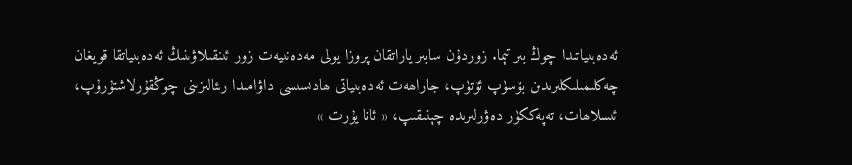ئەدەبىياتىدا چوڭ بىر تېما. زوردۇن سابىر ياراتقان پروزا يولى مەدەنىيەت زور ئىنقىلاۋىنىڭ ئەدەبىياتقا قويغان چەكلىمىلىكلىرىدىن بۆسۈپ ئۆتۈپ، جاراھەت ئەدەبىياتى ھادىسىسى داۋامىدا رىئالىزىنى چوڭقۇرلاشتۇرۇپ، ئىسلاھات، تەپەككۈر دەۋرلىرىدە چېنىقىپ، « ئانا يۇرت »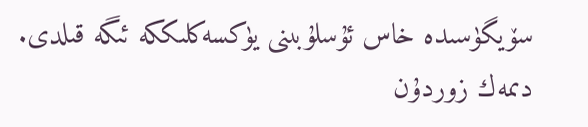سۆيگۈسىدە خاس ئۇسلۇبىنى يۈكسەكلىككە ئىگە قىلدى. دىمەك زوردۇن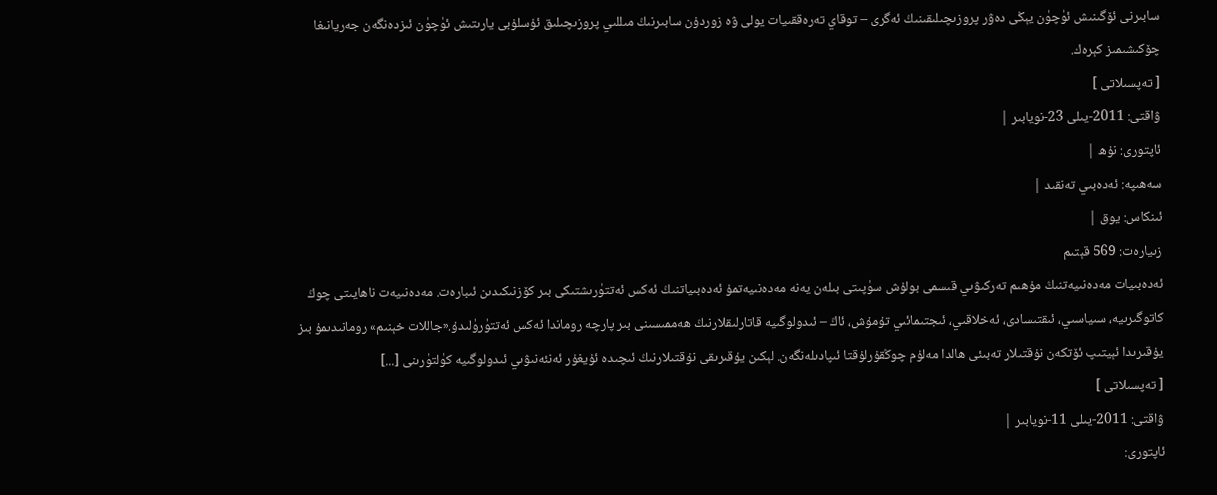سابىرنى ئۆگىنىش ئۈچۈن يېڭى دەۋر پروزىچىلىقىنىڭ ئەگرى – توقاي تەرەققىيات يولى ۋە زوردۇن سابىرنىڭ مىللىي پروزىچىلىق ئۇسلۇبى يارىتىش ئۈچۈن ئىزدەنگەن جەريانىغا چۆكىشىمىز كېرەك.
[ تەپسىلاتى ]
ۋاقتى: 2011-يىلى 23-نويابىر |
ئاپتورى: نۇھ |
سەھىپە: ئەدەبىي تەنقىد |
ئىنكاس: يوق |
زىيارەت: 569 قېتىم
ئەدەبىيات مەدەنىيەتنىڭ مۇھىم تەركىۋىي قىسمى بولۇش سۈپىتى بىلەن يەنە مەدەنىيەتمۇ ئەدەبىياتنىڭ ئەكس ئەتتۈرىشتىكى بىر كۆزنىكىدىن ئىبارەت. مەدەنىيەت ناھايىتى چوڭ كاتوگىرىيە، سىياسىي، ئىقتىسادى، ئەخلاقىي، ئىجتىمائىي تۇمۇش، ئاڭ – ئىدولوگىيە قاتارلىقلارنىڭ ھەممىسىنى بىر پارچە روماندا ئەكس ئەتتۈرۈلىدۇ.«جاللات خېنىم» رومانىدىمۇ بىز يۇقىرىدا ئېيتىپ ئۆتكەن نۇقتىلار تەبىئى ھالدا مەلۇم چوڭقۇرلۇقتا ئىپادىلەنگەن. لېكىن يۇقىرىقى نۇقتىلارنىڭ ئىچىدە ئۇيغۇر ئەنئەنىۋىي ئىدولوگىيە كۈلتۈرىنى [...]
[ تەپسىلاتى ]
ۋاقتى: 2011-يىلى 11-نويابىر |
ئاپتورى: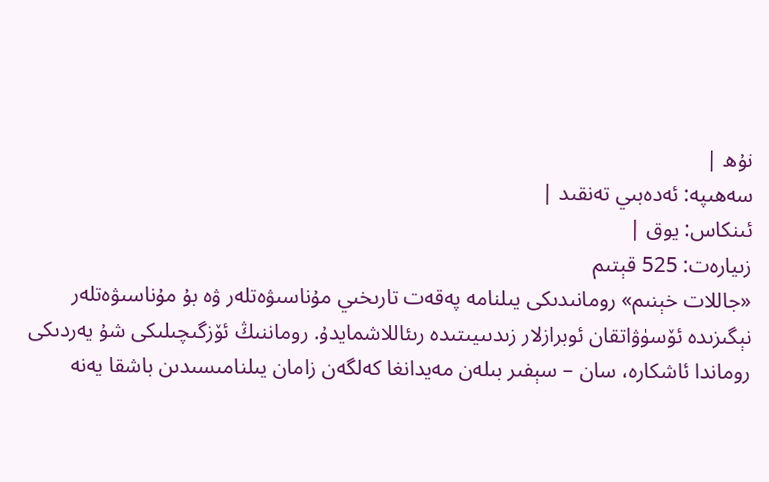نۇھ |
سەھىپە: ئەدەبىي تەنقىد |
ئىنكاس: يوق |
زىيارەت: 525 قېتىم
«جاللات خېنىم» رومانىدىكى يىلنامە پەقەت تارىخىي مۇناسىۋەتلەر ۋە بۇ مۇناسىۋەتلەر نېگىزىدە ئۆسۈۋاتقان ئوبرازلار زىدىىيىتىدە رىئاللاشمايدۇ. روماننىڭ ئۆزگىچىلىكى شۇ يەردىكى روماندا ئاشكارە، سان – سېفىر بىلەن مەيدانغا كەلگەن زامان يىلنامىسىدىن باشقا يەنە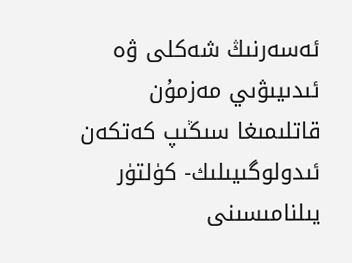ئەسەرنىڭ شەكلى ۋە ئىدىيىۋىي مەزمۇن قاتلىمىغا سىڭىپ كەتكەن ئىدولوگىيىلىك- كۈلتۈر يىلنامىسىنى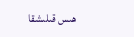ھىس قىلىشقا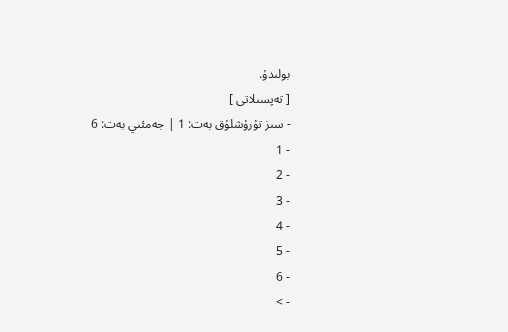بولىدۇ.
[ تەپسىلاتى ]
- سىز تۇرۇشلۇق بەت: 1 | جەمئىي بەت: 6
- 1
- 2
- 3
- 4
- 5
- 6
- >